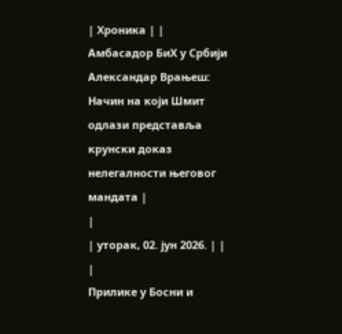| Хроника | |
Амбасадор БиХ у Србији Александар Врањеш: Начин на који Шмит одлази представља крунски доказ нелегалности његовог мандата |
|
| уторак, 02. јун 2026. | |
|
Прилике у Босни и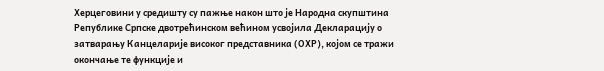Херцеговини у средишту су пажње након што је Народна скупштина Републике Српске двотрећинском већином усвојила Декларацију о затварању Канцеларије високог представника (ОХР), којом се тражи окончање те функције и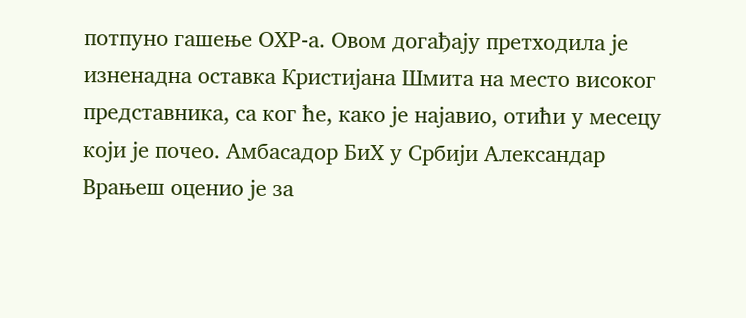потпуно гашење ОХР-а. Овом догађају претходила је изненадна оставка Кристијана Шмита на место високог представника, са ког ће, како је најавио, отићи у месецу који је почео. Амбасадор БиХ у Србији Александар Врањеш оценио је за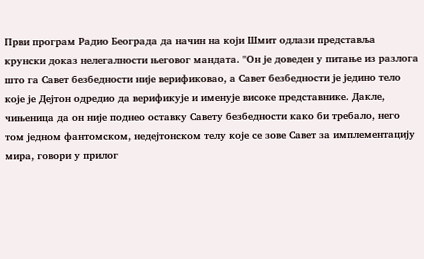Први програм Радио Београда да начин на који Шмит одлази представља крунски доказ нелегалности његовог мандата. "Он је доведен у питање из разлога што га Савет безбедности није верификовао, а Савет безбедности је једино тело које је Дејтон одредио да верификује и именује високе представнике. Дакле, чињеница да он није поднео оставку Савету безбедности како би требало, него том једном фантомском, недејтонском телу које се зове Савет за имплементацију мира, говори у прилог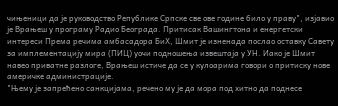чињеници да је руководство Републике Српске све ове године било у праву", изјавио је Врањеш у програму Радио Београда. Притисак Вашингтона и енергетски интереси Према речима амбасадора БиХ, Шмит је изненада послао оставку Савету за имплементацију мира (ПИЦ) уочи подношења извештаја у УН. Иако је Шмит навео приватне разлоге, Врањеш истиче да се у кулоарима говори о притиску нове америчке администрације.
"Њему је запрећено санкцијама, речено му је да мора под хитно да поднесе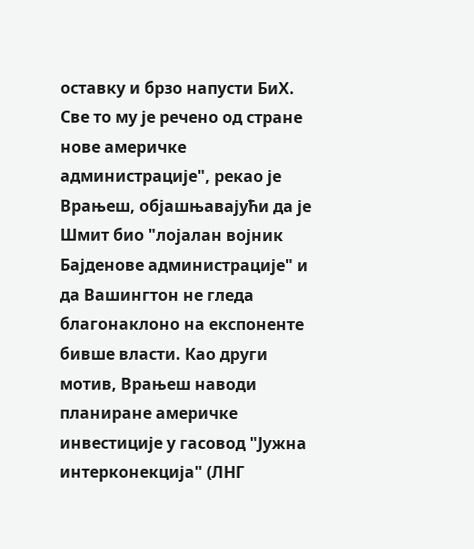оставку и брзо напусти БиХ. Све то му је речено од стране нове америчке администрације", рекао је Врањеш, објашњавајући да је Шмит био "лојалан војник Бајденове администрације" и да Вашингтон не гледа благонаклоно на експоненте бивше власти. Као други мотив, Врањеш наводи планиране америчке инвестиције у гасовод "Јужна интерконекција" (ЛНГ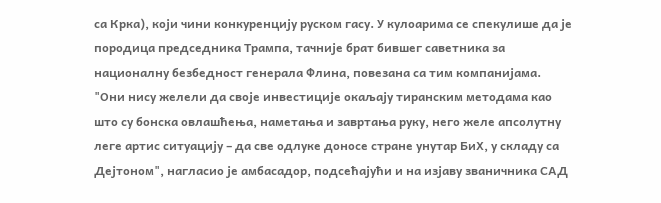са Крка), који чини конкуренцију руском гасу. У кулоарима се спекулише да је породица председника Трампа, тачније брат бившег саветника за националну безбедност генерала Флина, повезана са тим компанијама. "Они нису желели да своје инвестиције окаљају тиранским методама као што су бонска овлашћења, наметања и завртања руку, него желе апсолутну леге артис ситуацију – да све одлуке доносе стране унутар БиХ, у складу са Дејтоном", нагласио је амбасадор, подсећајући и на изјаву званичника САД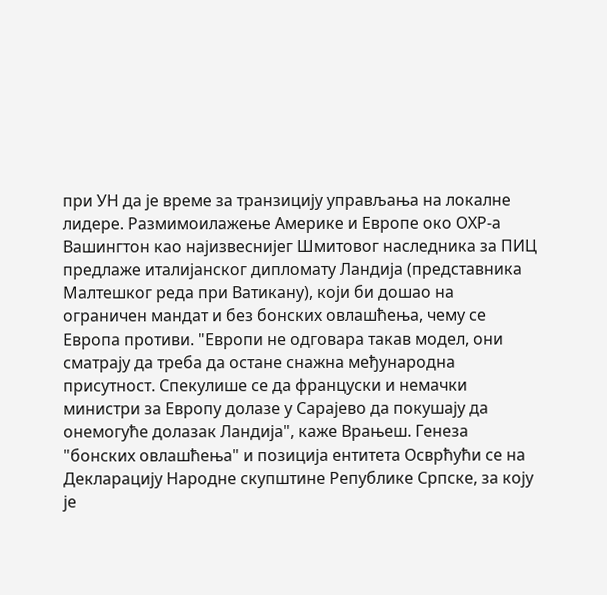при УН да је време за транзицију управљања на локалне лидере. Размимоилажење Америке и Европе око ОХР-а Вашингтон као најизвеснијег Шмитовог наследника за ПИЦ предлаже италијанског дипломату Ландија (представника Малтешког реда при Ватикану), који би дошао на ограничен мандат и без бонских овлашћења, чему се Европа противи. "Европи не одговара такав модел, они сматрају да треба да остане снажна међународна присутност. Спекулише се да француски и немачки министри за Европу долазе у Сарајево да покушају да онемогуће долазак Ландија", каже Врањеш. Генеза "бонских овлашћења" и позиција ентитета Осврћући се на Декларацију Народне скупштине Републике Српске, за коју је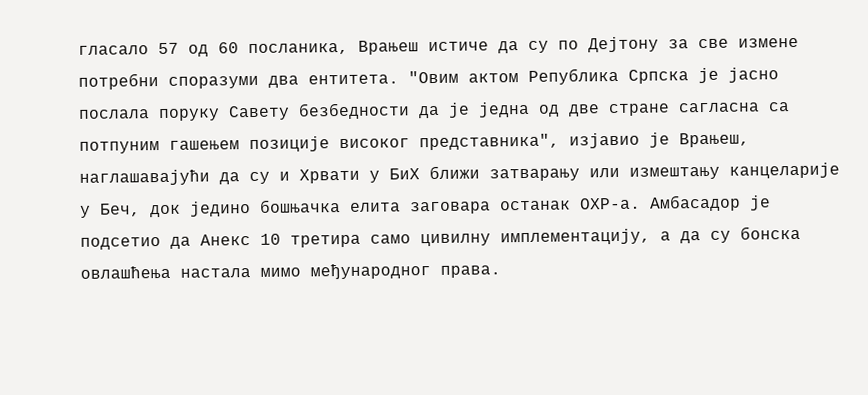гласало 57 од 60 посланика, Врањеш истиче да су по Дејтону за све измене потребни споразуми два ентитета. "Овим актом Република Српска је јасно послала поруку Савету безбедности да је једна од две стране сагласна са потпуним гашењем позиције високог представника", изјавио је Врањеш, наглашавајући да су и Хрвати у БиХ ближи затварању или измештању канцеларије у Беч, док једино бошњачка елита заговара останак ОХР-а. Амбасадор је подсетио да Анекс 10 третира само цивилну имплементацију, а да су бонска овлашћења настала мимо међународног права.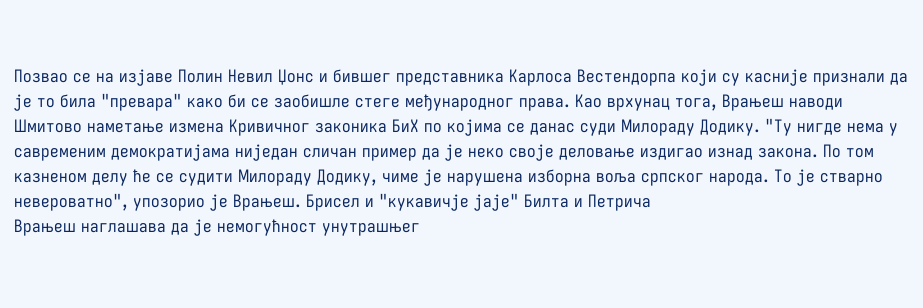Позвао се на изјаве Полин Невил Џонс и бившег представника Карлоса Вестендорпа који су касније признали да је то била "превара" како би се заобишле стеге међународног права. Као врхунац тога, Врањеш наводи Шмитово наметање измена Кривичног законика БиХ по којима се данас суди Милораду Додику. "Ту нигде нема у савременим демократијама ниједан сличан пример да је неко своје деловање издигао изнад закона. По том казненом делу ће се судити Милораду Додику, чиме је нарушена изборна воља српског народа. То је стварно невероватно", упозорио је Врањеш. Брисел и "кукавичје јаје" Билта и Петрича
Врањеш наглашава да је немогућност унутрашњег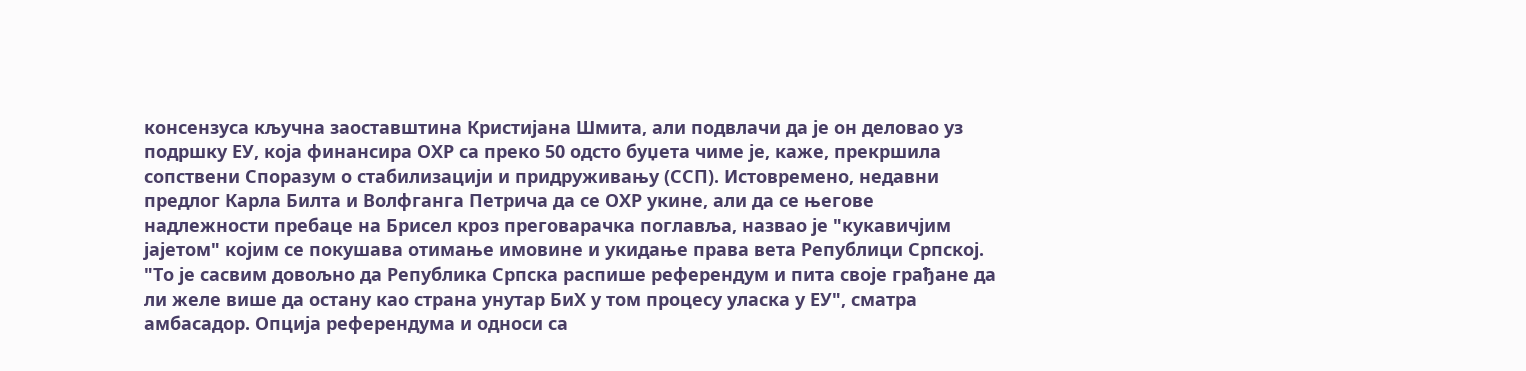консензуса кључна заоставштина Кристијана Шмита, али подвлачи да је он деловао уз подршку ЕУ, која финансира ОХР са преко 50 одсто буџета чиме је, каже, прекршила сопствени Споразум о стабилизацији и придруживању (ССП). Истовремено, недавни предлог Карла Билта и Волфганга Петрича да се ОХР укине, али да се његове надлежности пребаце на Брисел кроз преговарачка поглавља, назвао је "кукавичјим јајетом" којим се покушава отимање имовине и укидање права вета Републици Српској. "То је сасвим довољно да Република Српска распише референдум и пита своје грађане да ли желе више да остану као страна унутар БиХ у том процесу уласка у ЕУ", сматра амбасадор. Опција референдума и односи са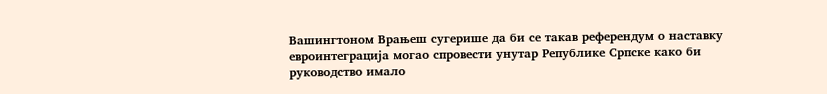Вашингтоном Врањеш сугерише да би се такав референдум о наставку евроинтеграција могао спровести унутар Републике Српске како би руководство имало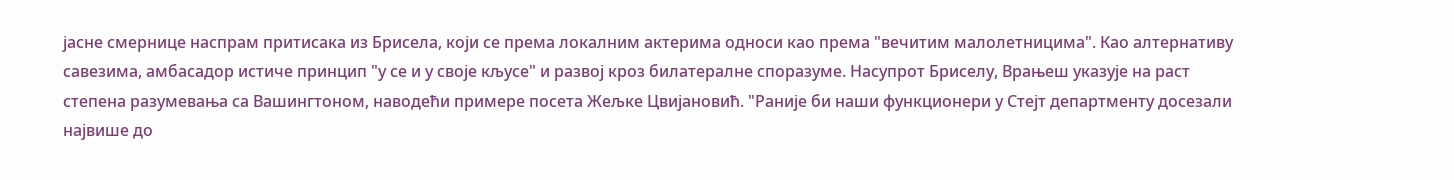јасне смернице наспрам притисака из Брисела, који се према локалним актерима односи као према "вечитим малолетницима". Као алтернативу савезима, амбасадор истиче принцип "у се и у своје кљусе" и развој кроз билатералне споразуме. Насупрот Бриселу, Врањеш указује на раст степена разумевања са Вашингтоном, наводећи примере посета Жељке Цвијановић. "Раније би наши функционери у Стејт департменту досезали највише до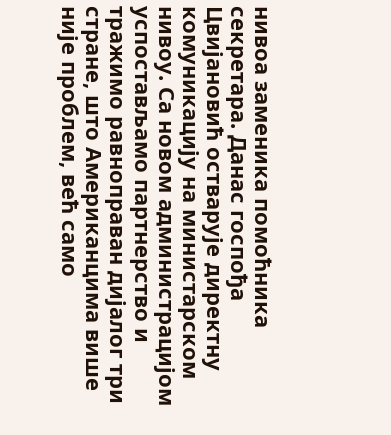нивоа заменика помоћника секретара. Данас госпођа Цвијановић остварује директну комуникацију на министарском нивоу. Са новом администрацијом успостављамо партнерство и тражимо равноправан дијалог три стране, што Американцима више није проблем, већ само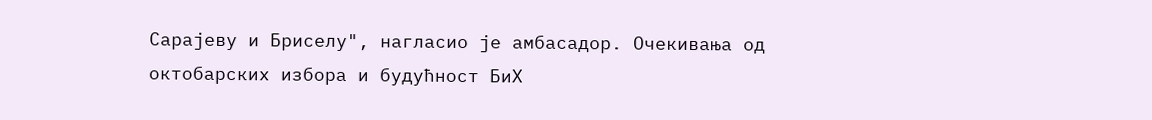Сарајеву и Бриселу", нагласио је амбасадор. Очекивања од октобарских избора и будућност БиХ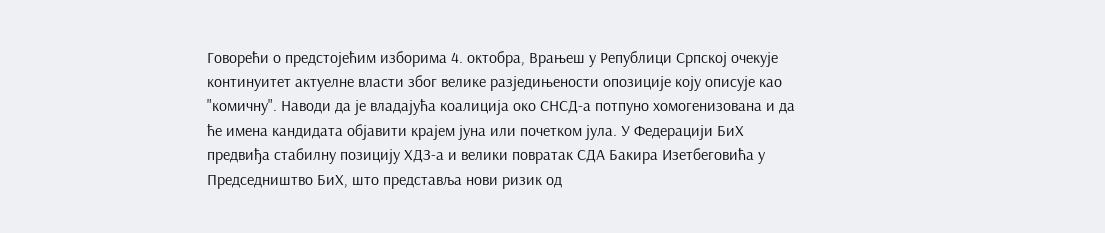Говорећи о предстојећим изборима 4. октобра, Врањеш у Републици Српској очекује континуитет актуелне власти због велике разједињености опозиције коју описује као "комичну". Наводи да је владајућа коалиција око СНСД-а потпуно хомогенизована и да ће имена кандидата објавити крајем јуна или почетком јула. У Федерацији БиХ предвиђа стабилну позицију ХДЗ-а и велики повратак СДА Бакира Изетбеговића у Председништво БиХ, што представља нови ризик од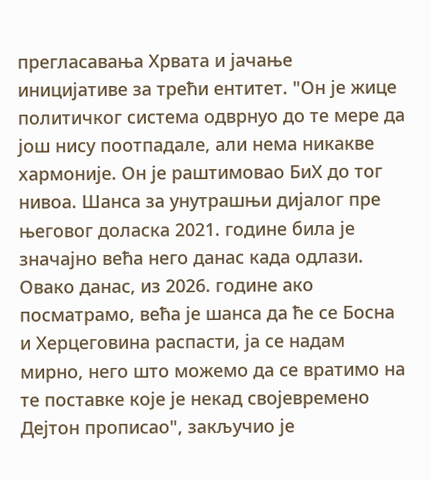прегласавања Хрвата и јачање иницијативе за трећи ентитет. "Он је жице политичког система одврнуо до те мере да још нису поотпадале, али нема никакве хармоније. Он је раштимовао БиХ до тог нивоа. Шанса за унутрашњи дијалог пре његовог доласка 2021. године била је значајно већа него данас када одлази. Овако данас, из 2026. године ако посматрамо, већа је шанса да ће се Босна и Херцеговина распасти, ја се надам мирно, него што можемо да се вратимо на те поставке које је некад својевремено Дејтон прописао", закључио је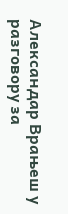Александар Врањеш у разговору за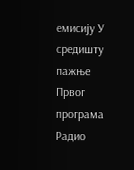емисију У средишту пажње Првог програма Радио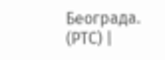Београда. (РТС) |